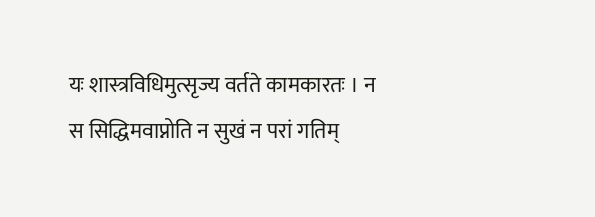यः शास्त्रविधिमुत्सृज्य वर्तते कामकारतः । न स सिद्धिमवाप्नोति न सुखं न परां गतिम्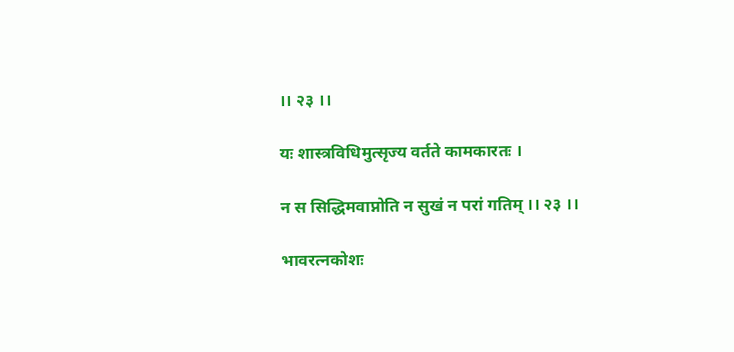।। २३ ।।

यः शास्त्रविधिमुत्सृज्य वर्तते कामकारतः ।

न स सिद्धिमवाप्नोति न सुखं न परां गतिम् ।। २३ ।।

भावरत्नकोशः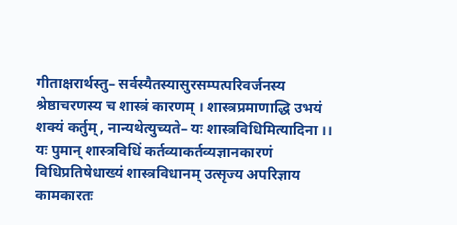गीताक्षरार्थस्तु– सर्वस्यैतस्यासुरसम्पत्परिवर्जनस्य श्रेष्ठाचरणस्य च शास्त्रं कारणम् । शास्त्रप्रमाणाद्धि उभयं शक्यं कर्तुम्, नान्यथेत्युच्यते– यः शास्त्रविधिमित्यादिना ।। यः पुमान् शास्त्रविधिं कर्तव्याकर्तव्यज्ञानकारणं विधिप्रतिषेधाख्यं शास्त्रविधानम् उत्सृज्य अपरिज्ञाय कामकारतः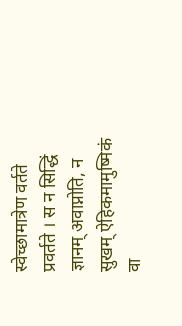स्वेच्छामात्रेण वर्तते प्रवर्तते । स न सिद्धिं ज्ञानम् अवाप्नोति, न सुखम् ऐहिकमामुष्मिकं वा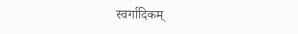स्वर्गादिकम्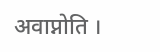अवाप्नोति ।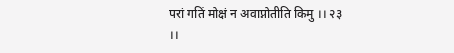परां गतिं मोक्षं न अवाप्नोतीति किमु ।। २३ ।।